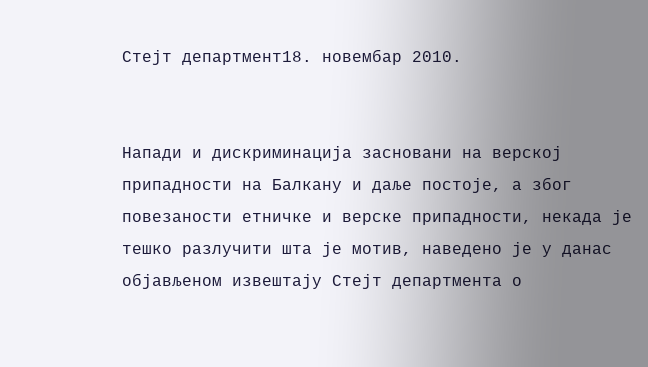Стејт департмент18. новембар 2010.


Напади и дискриминација засновани на верској припадности на Балкану и даље постоје, а због повезаности етничке и верске припадности, некада је тешко разлучити шта је мотив, наведено је у данас објављеном извештају Стејт департмента о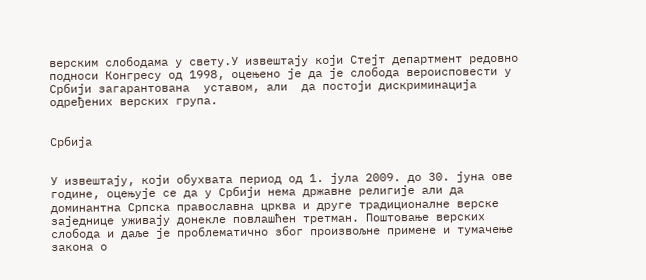верским слободама у свету.У извештају који Стејт департмент редовно подноси Конгресу од 1998, оцењено је да је слобода вероисповести у Србији загарантована  уставом, али  да постоји дискриминација одређених верских група.


Србија


У извештају, који обухвата период од 1. јула 2009. до 30. јуна ове године, оцењује се да у Србији нема државне религије али да доминантна Српска православна црква и друге традиционалне верске заједнице уживају донекле повлашћен третман. Поштовање верских слобода и даље је проблематично због произвољне примене и тумачење закона о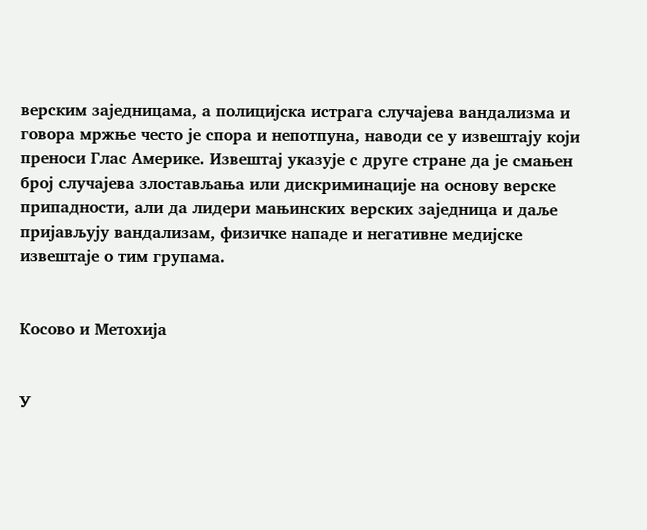верским заједницама, а полицијска истрага случајева вандализма и говора мржње често је спора и непотпуна, наводи се у извештају који преноси Глас Америке. Извештај указује с друге стране да је смањен број случајева злостављања или дискриминације на основу верске припадности, али да лидери мањинских верских заједница и даље пријављују вандализам, физичке нападе и негативне медијске извештаје о тим групама.


Косово и Метохија


У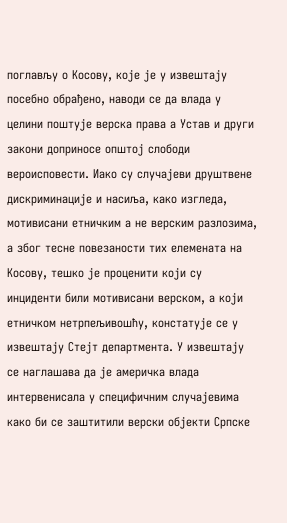поглављу о Косову, које је у извештају посебно обрађено, наводи се да влада у целини поштује верска права а Устав и други закони доприносе општој слободи вероисповести. Иако су случајеви друштвене дискриминације и насиља, како изгледа, мотивисани етничким а не верским разлозима, а због тесне повезаности тих елемената на Косову, тешко је проценити који су инциденти били мотивисани верском, а који етничком нетрпељивошћу, констатује се у извештају Стејт департмента. У извештају се наглашава да је америчка влада интервенисала у специфичним случајевима како би се заштитили верски објекти Српске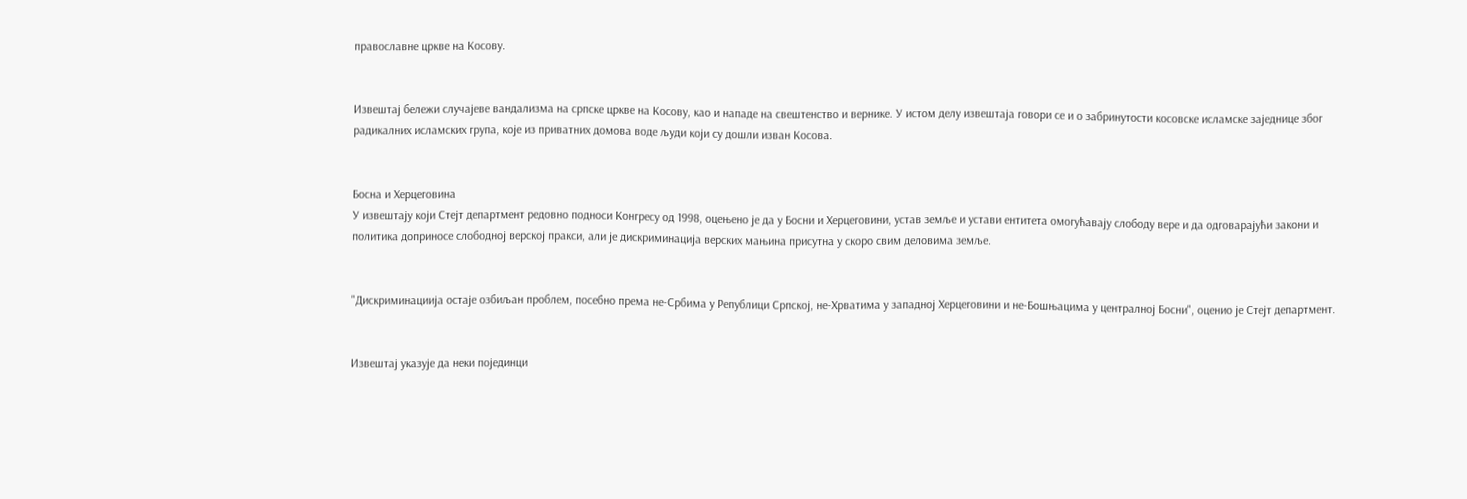православне цркве на Косову.


Извештај бележи случајеве вандализма на српске цркве на Косову, као и нападе на свештенство и вернике. У истом делу извештаја говори се и о забринутости косовске исламске заједнице због радикалних исламских група, које из приватних домова воде људи који су дошли изван Косова.


Босна и Херцеговина
У извештају који Стејт департмент редовно подноси Конгресу од 1998, оцењено је да у Босни и Херцеговини, устав земље и устави ентитета омогућавају слободу вере и да одговарајући закони и политика доприносе слободној верској пракси, али је дискриминација верских мањина присутна у скоро свим деловима земље.


"Дискриминациија остаје озбиљан проблем, посебно према не-Србима у Републици Српској, не-Хрватима у западној Херцеговини и не-Бошњацима у централној Босни", оценио је Стејт департмент.


Извештај указује да неки појединци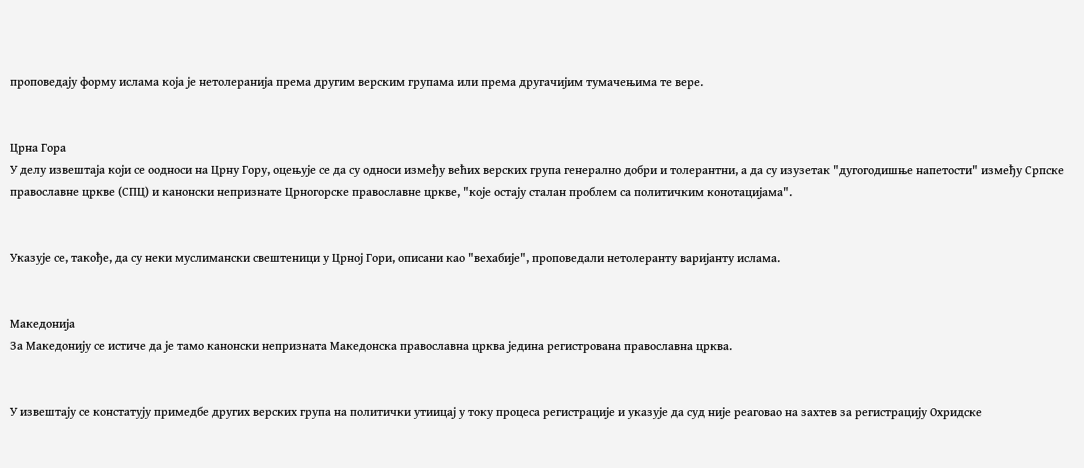проповедају форму ислама која је нетолеранија према другим верским групама или према другачијим тумачењима те вере.


Црна Гора
У делу извештаја који се оодноси на Црну Гору, оцењује се да су односи између већих верских група генерално добри и толерантни, а да су изузетак "дугогодишње напетости" између Српске православне цркве (СПЦ) и канонски непризнате Црногорске православне цркве, "које остају сталан проблем са политичким конотацијама".


Указује се, такође, да су неки муслимански свештеници у Црној Гори, описани као "вехабије", проповедали нетолеранту варијанту ислама.


Македонија
За Македонију се истиче да је тамо канонски непризната Македонска православна црква једина регистрована православна црква.


У извештају се констатују примедбе других верских група на политички утиицај у току процеса регистрације и указује да суд није реаговао на захтев за регистрацију Охридске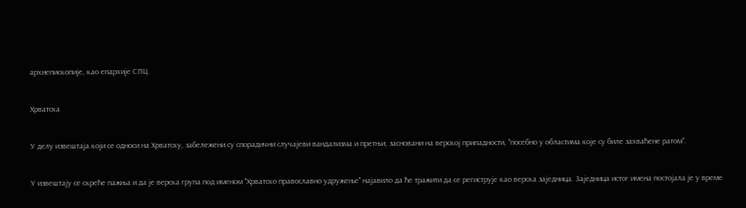архиепископије, као епархије СПЦ.


Хрватска


У делу извештаја који се односи на Хрватску, забележени су спорадични случајеви вандализма и претњи, засновани на верској припадности, "посебно у областима које су биле захваћене ратом".


У извештају се скреће пажња и да је верска група под именом "Хрватско православно удружење" најавило да ће тражити да се региструје као верска заједница. Заједница истог имена постојала је у време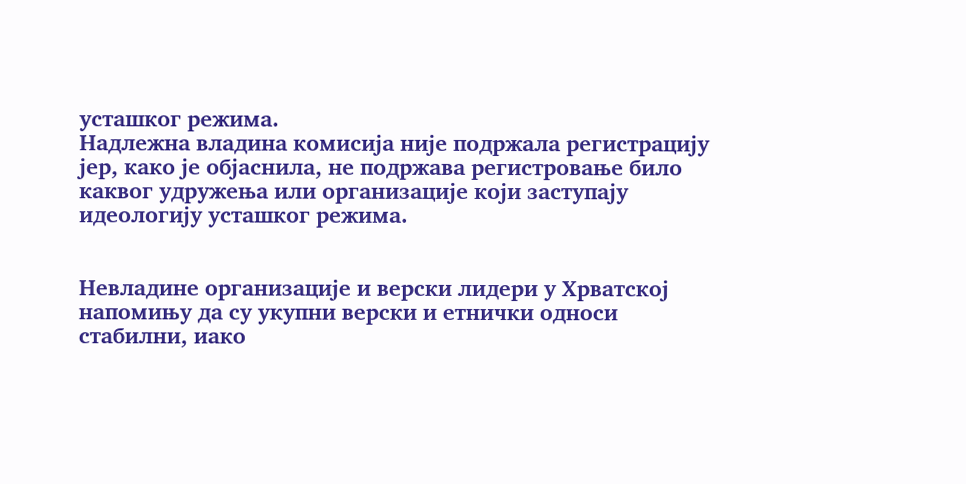усташког режима.
Надлежна владина комисија није подржала регистрацију јер, како је објаснила, не подржава регистровање било каквог удружења или организације који заступају идеологију усташког режима.


Невладине организације и верски лидери у Хрватској напомињу да су укупни верски и етнички односи стабилни, иако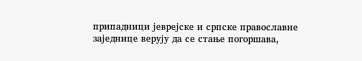припадници јеврејске и српске православне заједнице верују да се стање погоршава,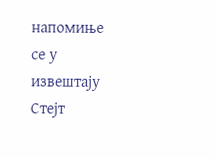напомиње се у извештају Стејт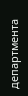департмента